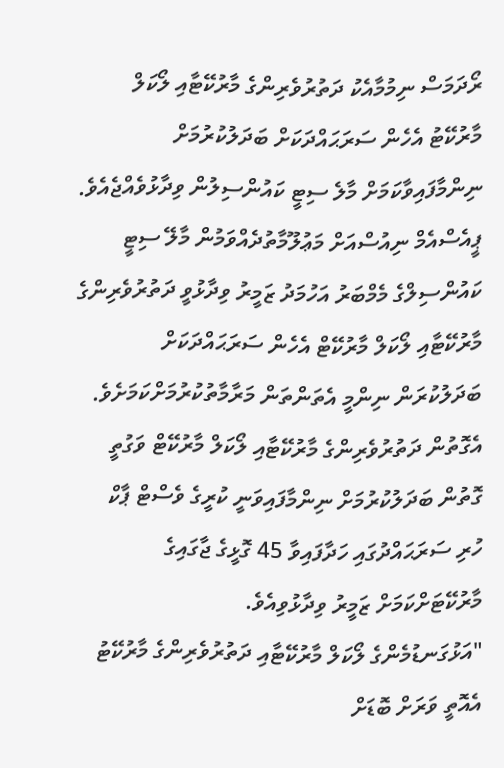ރޯދަމަސް ނިމުމާއެކު ދަތުރުވެރިންގެ މާރުކޭޓާއި ލޯކަލް މާރުކޭޓު އެހެން ސަރަޙައްދަކަށް ބަދަލުކުރުމަށް ނިންމާފައިވާކަމަށް މާލެ ސިޓީ ކައުންސިލުން ވިދާޅުވެއްޖެއެވެ.
ޕީއެސްއެމް ނިއުސްއަށް މަޢުލޫމާތުދެއްވަމުން މާލޭ ސިޓީ ކައުންސިލްގެ މެމްބަރު އަހުމަދު ޒަމީރު ވިދާޅުވީ ދަތުރުވެރިންގެ މާރުކޭޓާއި ލޯކަލް މާރުކޭޓް އެހެން ސަރަޙައްދަކަށް ބަދަލުކުރަން ނިންމީ އެތަންތަން މަރާމާތުކުރުމަށްކަމަށެވެ. އެގޮތުން ދަތުރުވެރިންގެ މާރުކޭޓާއި ލޯކަލް މާރުކޭޓް ވަގުތީ ގޮތުން ބަދަލުކުރުމަށް ނިންމާފައިވަނީ ކުރީގެ ވެސްޓް ޕާކް ހުރި ސަރަޙައްދުގައި ހަދާފައިވާ 45 ގޮޅީގެ ޖާގައިގެ މާރުކޭޓަށްކަމަށް ޒަމީރު ވިދާޅުވިއެވެ.
"އަޅުގަނޑުމެންގެ ލޯކަލް މާރުކޭޓާއި ދަތުރުވެރިންގެ މާރުކޭޓު އެއޮތީ ވަރަށް ބޮޑަށް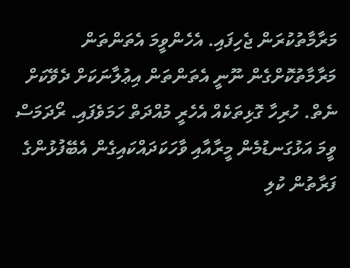މަރާމާތުކުރަން ޖެހިފައި. އެހެންވީމަ އެތަންތަން މަރާމާތުކޮށްގެން ނޫނީ އެތަންތަން އިޢުލާނަކަށް ދެވޭކަށް ނެތް. ހުރިހާ ގޮޅިތަކެއް އެހެރީ މުއްދަތް ހަމަވެފައި. ރޯދަމަސް ވީމަ އަޅުގަނޑުމެން މީރާއާއި ވާހަކަދައްކައިގެން އެބޭފުޅުންގެ ފަރާތުން ކުލި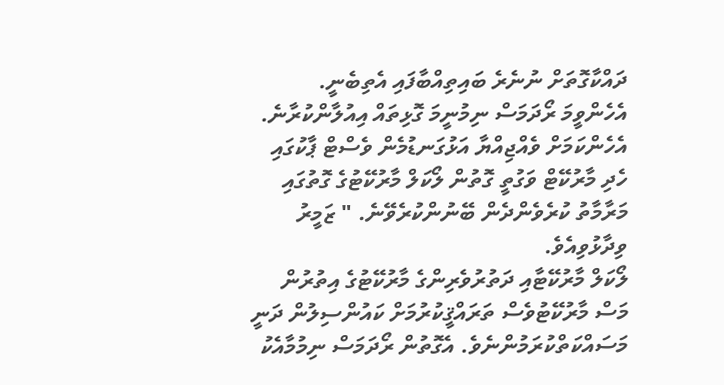ދައްކާގޮތަށް ނުނެރެ ބައިތިއްބާފައި އެތިބެނީ. އެހެންވީމަ ރޯދަމަސް ނިމުނީމަ ގޮޅިތައް އިއުލާންކުރާނެ. އެހެންކަމަށް ވެއްޖިއްޔާ އަޅުގަނޑުމެން ވެސްޓް ޕާކުގައި ހެދި މާރުކޭޓް ވަގުތީ ގޮތުން ލޯކަލް މާރުކޭޓުގެ ގޮތުގައި މަރާމާތު ކުރެވެންދެން ބޭނުންކުރެވޭނެ. " ޒަމީރު ވިދާޅުވިއެވެ.
ލޯކަލް މާރުކޭޓާއި ދަތުރުވެރިންގެ މާރުކޭޓުގެ އިތުރުން މަސް މާރުކޭޓުވެސް ތަރައްޤީކުރުމަށް ކައުންސިލުން ދަނީ މަސައްކަތްކުރަމުންނެވެ. އެގޮތުން ރޯދަމަސް ނިމުމާއެކު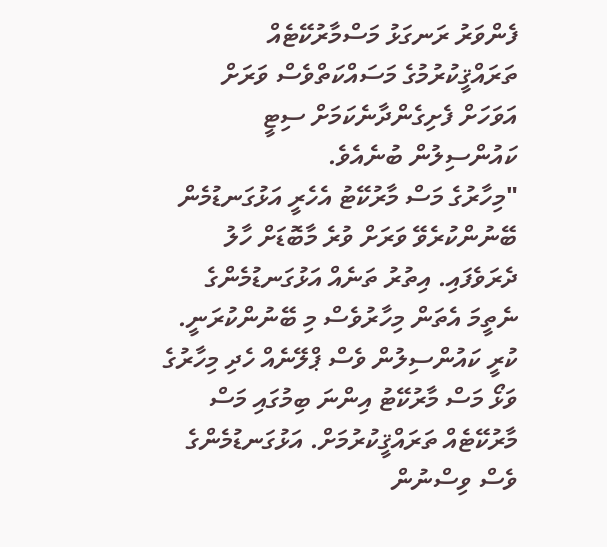ފެންވަރު ރަނގަޅު މަސްމާރުކޭޓެއް ތަރައްޤީކުރުމުގެ މަސައްކަތްވެސް ވަރަށް އަވަހަށް ފެށިގެންދާނެކަމަށް ސިޓީ ކައުންސިލުން ބުނެއެވެ.
"މިހާރުގެ މަސް މާރުކޭޓު އެހެރީ އަޅުގަނޑުމެން ބޭނުންކުރެވޭ ވަރަށް ވުރެ މާބޮޑަށް ހާލު ދެރަވެފައި. އިތުރު ތަނެއް އަޅުގަނޑުމެންގެ ނެތީމަ އެތަން މިހާރުވެސް މި ބޭނުންކުރަނީ. ކުރީ ކައުންސިލުން ވެސް ޕްލޭނެއް ހެދި މިހާރުގެ ވަޅޯ މަސް މާރުކޭޓު އިންނަ ބިމުގައި މަސް މާރުކޭޓެއް ތަރައްޤީކުރުމަށް. އަޅުގަނޑުމެންގެ ވެސް ވިސްނުން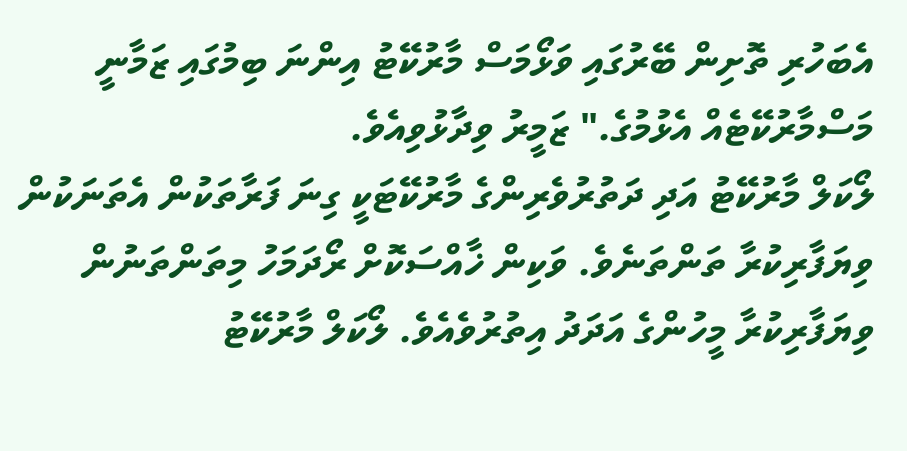އެބަހުރި ތޮށިން ބޭރުގައި ވަޅޯމަސް މާރުކޭޓު އިންނަ ބިމުގައި ޒަމާނީ މަސްމާރުކޭޓެއް އެޅުމުގެ." ޒަމީރު ވިދާޅުވިއެވެ.
ލޯކަލް މާރުކޭޓު އަދި ދަތުރުވެރިންގެ މާރުކޭޓަކީ ގިނަ ފަރާތަކުން އެތަނަކުން ވިޔަފާރިކުރާ ތަންތަނެވެ. ވަކިން ޚާއްސަކޮށް ރޯދަމަހު މިތަންތަނުން ވިޔަފާރިކުރާ މީހުންގެ އަދަދު އިތުރުވެއެވެ. ލޯކަލް މާރުކޭޓު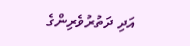އަދި ދަތުރުވެރިންގެ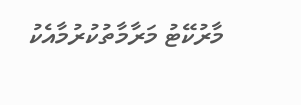މާރުކޭޓު މަރާމާތުކުރުމާއެކު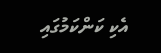އެކި ކަންކަމުގައި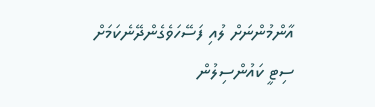އާންމުންނަށް ލުއި ފަސޭހަވެގެންދޭނެކަމަށް ސިޓީ ކައުންސިލުން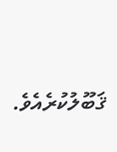ޤަބޫލުކުރެއެވެ.